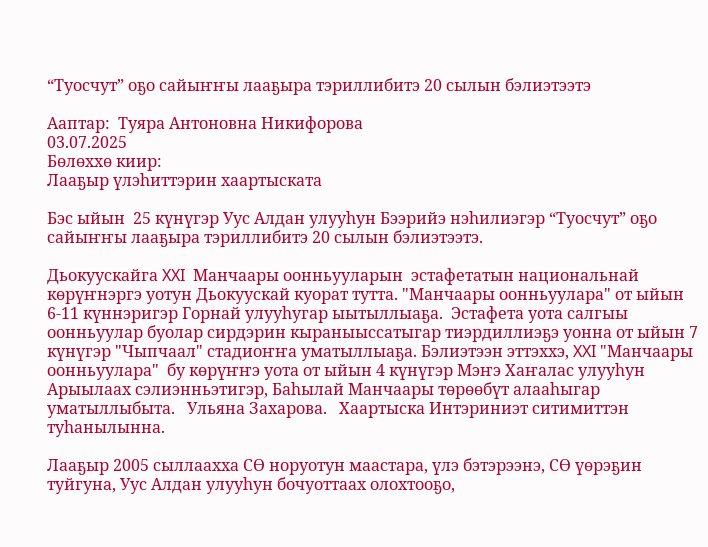“Туосчут” оҕо сайыҥҥы лааҕыра тэриллибитэ 20 сылын бэлиэтээтэ

Ааптар:  Туяра Антоновна Никифорова
03.07.2025
Бөлөххө киир:
Лааҕыр үлэһиттэрин хаартыската

Бэс ыйын  25 күнүгэр Уус Алдан улууhун Бээрийэ нэhилиэгэр “Туосчут” оҕо сайыҥҥы лааҕыра тэриллибитэ 20 сылын бэлиэтээтэ.

Дьокуускайга XXI  Манчаары оонньууларын  эстафетатын национальнай көрүҥнэргэ уотун Дьокуускай куорат тутта. "Манчаары оонньуулара" от ыйын 6-11 күннэригэр Горнай улууһугар ыытыллыаҕа.  Эстафета уота салгыы оонньуулар буолар сирдэрин кыраныыссатыгар тиэрдиллиэҕэ уонна от ыйын 7 күнүгэр "Чыпчаал" стадиоҥҥа уматыллыаҕа. Бэлиэтээн эттэххэ, XXI "Манчаары оонньуулара"  бу көрүҥҥэ уота от ыйын 4 күнүгэр Мэҥэ Хаҥалас улууһун Арыылаах сэлиэнньэтигэр, Баһылай Манчаары төрөөбүт алааһыгар уматыллыбыта.   Ульяна Захарова.   Хаартыска Интэриниэт ситимиттэн туһанылынна.

Лааҕыр 2005 сыллаахха СӨ норуотун маастара, үлэ бэтэрээнэ, СӨ үөрэҕин туйгуна, Уус Алдан улууhун бочуоттаах олохтооҕо,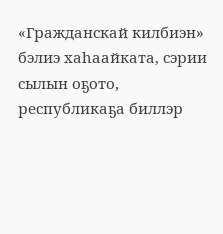«Гражданскай килбиэн» бэлиэ хаhаайката, сэрии сылын оҕото, республикаҕа биллэр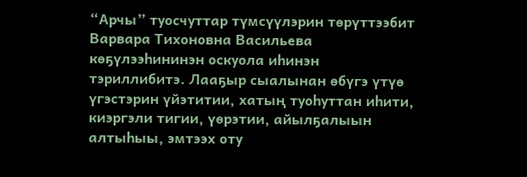“Арчы” туосчуттар түмсүүлэрин төрүттээбит Варвара Тихоновна Васильева көҕүлээhининэн оскуола иhинэн тэриллибитэ. Лааҕыр сыалынан өбүгэ үтүө үгэстэрин үйэтитии, хатың туоhуттан иhити, киэргэли тигии, үөрэтии, айылҕалыын алтыhыы, эмтээх оту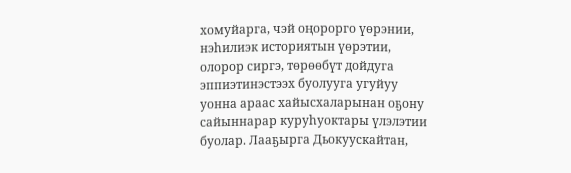хомуйарга, чэй оңорорго үөрэнии, нэhилиэк историятын үөрэтии, олорор сиргэ, төрөөбүт дойдуга эппиэтинэстээх буолууга угуйуу уонна араас хайысхаларынан оҕону сайыннарар куруhуоктары үлэлэтии буолар. Лааҕырга Дьокуускайтан,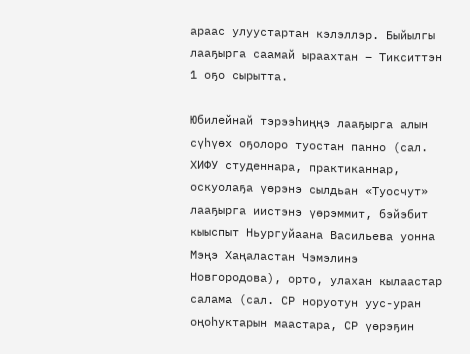араас улуустартан кэлэллэр. Быйылгы лааҕырга саамай ыраахтан – Тикситтэн 1 оҕо сырытта.

Юбилейнай тэрээhиңңэ лааҕырга алын сүhүөх оҕолоро туостан панно (сал. ХИФУ студеннара, практиканнар, оскуолаҕа үөрэнэ сылдьан «Туосчут» лааҕырга иистэнэ үөрэммит, бэйэбит кыыспыт Ньургуйаана Васильева уонна Мэңэ Хаңаластан Чэмэлинэ Новгородова), орто, улахан кылаастар салама (сал. СР норуотун уус-уран оңоhуктарын маастара, СР үөрэҕин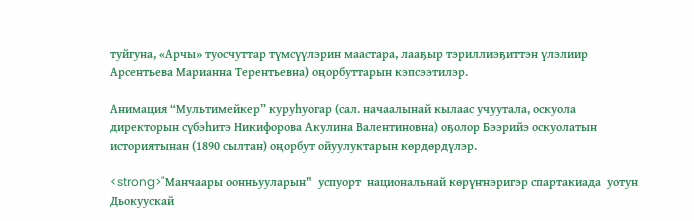туйгуна, «Арчы» туосчуттар түмсүүлэрин маастара, лааҕыр тэриллиэҕиттэн үлэлиир Арсентьева Марианна Терентьевна) оңорбуттарын кэпсээтилэр.

Анимация “Мультимейкер” куруhуогар (сал. начаалынай кылаас учуутала, оскуола директорын сүбэһитэ Никифорова Акулина Валентиновна) оҕолор Бээрийэ оскуолатын историятынан (1890 сылтан) оңорбут ойуулуктарын көрдөрдүлэр.

<strong>"Манчаары оонньууларын"  успуорт  национальнай көрүҥнэригэр спартакиада  уотун Дьокуускай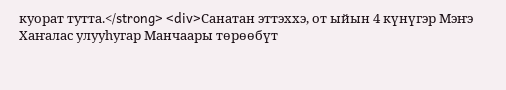куорат тутта.</strong> <div>Санатан эттэххэ, от ыйын 4 күнүгэр Мэҥэ Хаҥалас улууһугар Манчаары төрөөбүт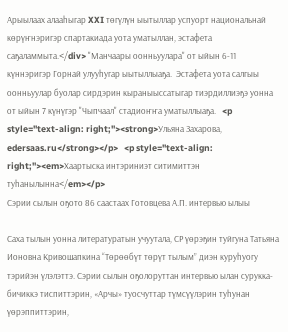Арыылаах алааһыгар XXI төгүлүн ыытыллар успуорт национальнай көрүҥнэригэр спартакиада уота уматыллан, эстафета саҕаламмыта.</div> "Манчаары оонньуулара" от ыйын 6-11 күннэригэр Горнай улууһугар ыытыллыаҕа.  Эстафета уота салгыы оонньуулар буолар сирдэрин кыраныыссатыгар тиэрдиллиэҕэ уонна от ыйын 7 күнүгэр "Чыпчаал" стадиоҥҥа уматыллыаҕа.   <p style="text-align: right;"><strong>Ульяна Захарова, edersaas.ru</strong></p>   <p style="text-align: right;"><em>Хаартыска интэриниэт ситимиттэн туһанылынна</em></p>
Сэрии сылын оҕото 86 саастаах Готовцева А.П. интервью ылыы

Саха тылын уонна литературатын учуутала, СР үөрэҕин туйгуна Татьяна Ионовна Кривошапкина “Төрөөбүт төрүт тылым” диэн куруһуогу тэрийэн үлэлэттэ. Сэрии сылын оҕолоруттан интервью ылан сурукка-бичиккэ тиспиттэрин, «Арчы» туосчуттар түмсүүлэрин туhунан үөрэппиттэрин,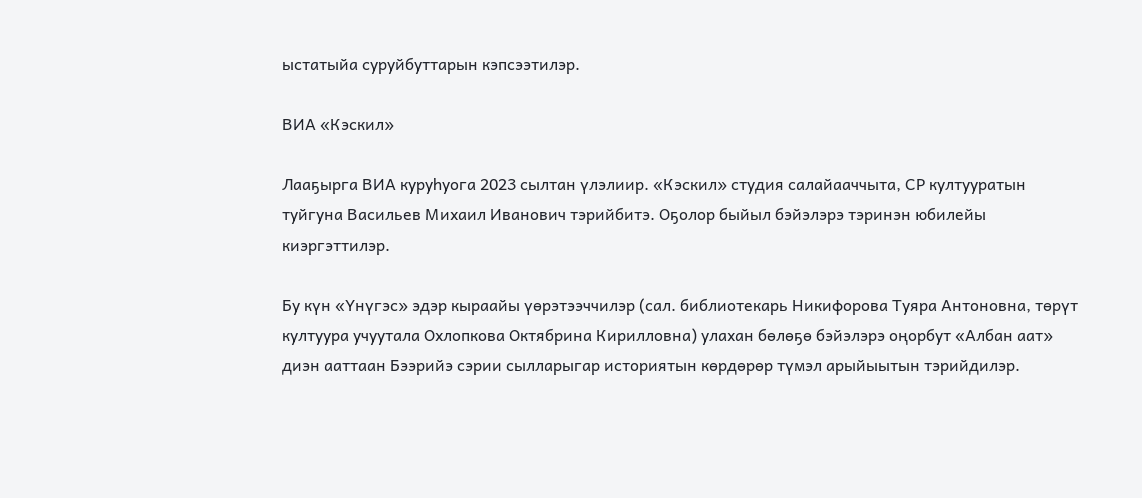ыстатыйа суруйбуттарын кэпсээтилэр.

ВИА «Кэскил»

Лааҕырга ВИА куруhуога 2023 сылтан үлэлиир. «Кэскил» студия салайааччыта, СР култууратын туйгуна Васильев Михаил Иванович тэрийбитэ. Оҕолор быйыл бэйэлэрэ тэринэн юбилейы киэргэттилэр.

Бу күн «Үнүгэс» эдэр кыраайы үөрэтээччилэр (сал. библиотекарь Никифорова Туяра Антоновна, төрүт култуура учуутала Охлопкова Октябрина Кирилловна) улахан бөлөҕө бэйэлэрэ оңорбут «Албан аат» диэн ааттаан Бээрийэ сэрии сылларыгар историятын көрдөрөр түмэл арыйыытын тэрийдилэр.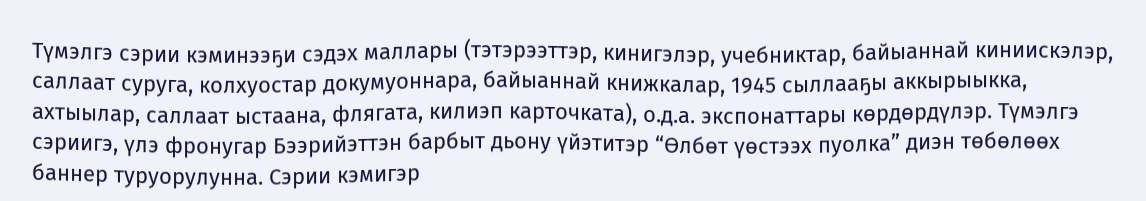Түмэлгэ сэрии кэминээҕи сэдэх маллары (тэтэрээттэр, кинигэлэр, учебниктар, байыаннай киниискэлэр, саллаат суруга, колхуостар докумуоннара, байыаннай книжкалар, 1945 сыллааҕы аккырыыкка, ахтыылар, саллаат ыстаана, флягата, килиэп карточката), о.д.а. экспонаттары көрдөрдүлэр. Түмэлгэ сэриигэ, үлэ фронугар Бээрийэттэн барбыт дьону үйэтитэр “Өлбөт үөстээх пуолка” диэн төбөлөөх баннер туруорулунна. Сэрии кэмигэр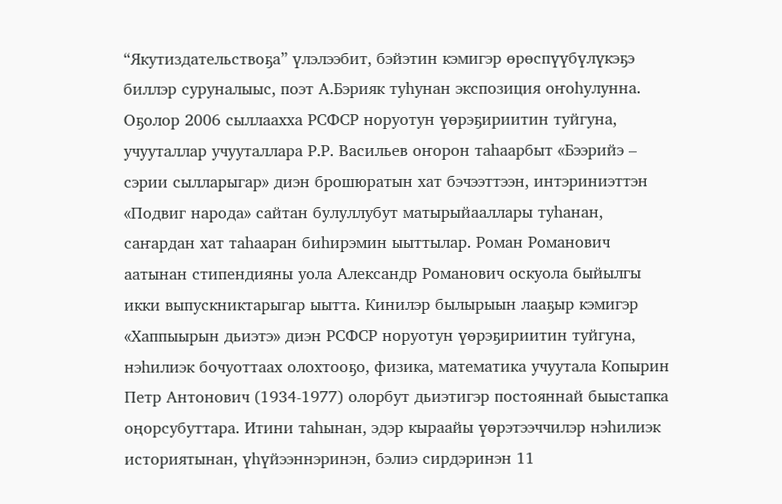“Якутиздательствоҕа” үлэлээбит, бэйэтин кэмигэр өрөспүүбүлүкэҕэ биллэр суруналыыс, поэт А.Бэрияк туһунан экспозиция оҥоһулунна. Оҕолор 2006 сыллаахха РСФСР норуотун үөрэҕириитин туйгуна, учууталлар учууталлара Р.Р. Васильев оҥорон таһаарбыт «Бээрийэ – сэрии сылларыгар» диэн брошюратын хат бэчээттээн, интэриниэттэн «Подвиг народа» сайтан булуллубут матырыйааллары туһанан, саҥардан хат таhааран биhирэмин ыыттылар. Роман Романович аатынан стипендияны уола Александр Романович оскуола быйылгы икки выпускниктарыгар ыытта. Кинилэр былырыын лааҕыр кэмигэр «Хаппыырын дьиэтэ» диэн РСФСР норуотун үөрэҕириитин туйгуна, нэhилиэк бочуоттаах олохтооҕо, физика, математика учуутала Копырин Петр Антонович (1934-1977) олорбут дьиэтигэр постояннай быыстапка оңорсубуттара. Итини таһынан, эдэр кыраайы үөрэтээччилэр нэһилиэк историятынан, үhүйээннэринэн, бэлиэ сирдэринэн 11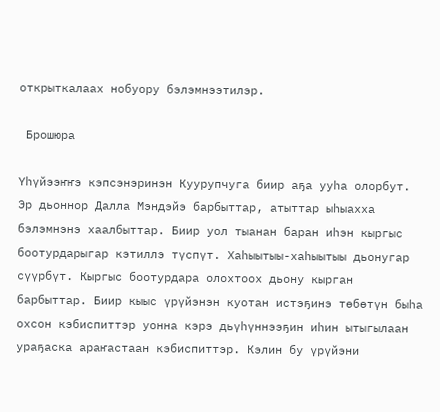открыткалаах нобуору бэлэмнээтилэр.

 Брошюра

Үһүйээҥҥэ кэпсэнэринэн Куурупчуга биир аҕа ууһа олорбут. Эр дьоннор Далла Мэндэйэ барбыттар, атыттар ыһыахха бэлэмнэнэ хаалбыттар. Биир уол тыанан баран иһэн кыргыс боотурдарыгар кэтиллэ түспүт. Хаһыытыы-хаһыытыы дьонугар сүүрбүт. Кыргыс боотурдара олохтоох дьону кырган барбыттар. Биир кыыс үрүйэнэн куотан истэҕинэ төбөтүн быһа охсон кэбиспиттэр уонна кэрэ дьүһүннээҕин иһин ытыгылаан ураҕаска араҥастаан кэбиспиттэр. Кэлин бу үрүйэни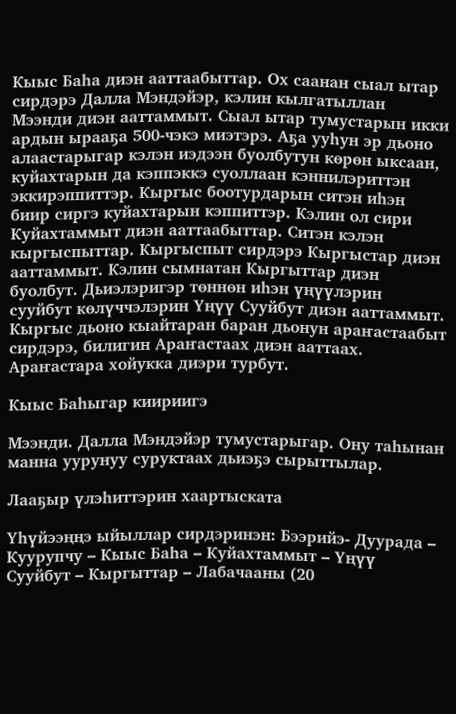Кыыс Баһа диэн ааттаабыттар. Ох саанан сыал ытар сирдэрэ Далла Мэндэйэр, кэлин кылгатыллан Мээнди диэн ааттаммыт. Сыал ытар тумустарын икки ардын ырааҕа 500-чэкэ миэтэрэ. Аҕа ууһун эр дьоно алаастарыгар кэлэн иэдээн буолбутун көрөн ыксаан, куйахтарын да кэппэккэ суоллаан кэннилэриттэн эккирэппиттэр. Кыргыс боотурдарын ситэн иhэн биир сиргэ куйахтарын кэппиттэр. Кэлин ол сири Куйахтаммыт диэн ааттаабыттар. Ситэн кэлэн кыргыспыттар. Кыргыспыт сирдэрэ Кыргыстар диэн ааттаммыт. Кэлин сымнатан Кыргыттар диэн буолбут. Дьиэлэригэр төннөн иhэн үңүүлэрин сууйбут көлүччэлэрин Үңүү Сууйбут диэн ааттаммыт. Кыргыс дьоно кыайтаран баран дьонун араҥастаабыт сирдэрэ, билигин Араҥастаах диэн ааттаах. Араҥастара хойукка диэри турбут.

Кыыс Баhыгар киириигэ

Мээнди. Далла Мэндэйэр тумустарыгар. Ону таhынан манна уурунуу суруктаах дьиэҕэ сырыттылар.

Лааҕыр үлэһиттэрин хаартыската

Үhүйээңңэ ыйыллар сирдэринэн: Бээрийэ- Дуурада – Куурупчу – Кыыс Баhа – Куйахтаммыт – Үңүү Сууйбут – Кыргыттар – Лабачааны (20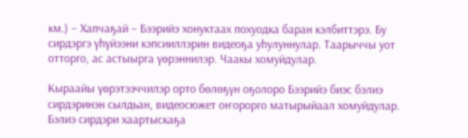км.) – Хапчаҕай – Бээрийэ хонуктаах похуодка баран кэлбиттэрэ. Бу сирдэргэ үhүйээни кэпсииллэрин видеоҕа уhулуннулар. Таарыччы уот  отторго, ас астыырга үөрэннилэр. Чаакы хомуйдулар.

Кыраайы үөрэтээччилэр орто бөлөҕүн оҕолоро Бээрийэ биэс бэлиэ сирдэринэн сылдьан, видеосюжет оҥорорго матырыйаал хомуйдулар. Бэлиэ сирдэри хаартыскаҕа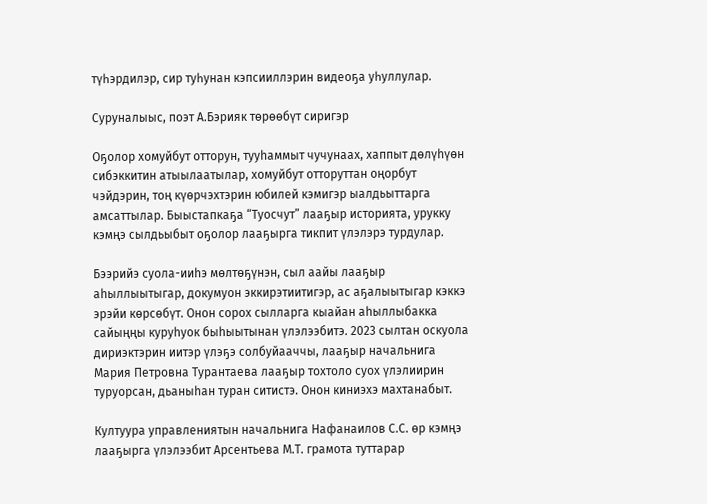түһэрдилэр, сир туһунан кэпсииллэрин видеоҕа уһуллулар.

Суруналыыс, поэт А.Бэрияк төрөөбүт сиригэр

Оҕолор хомуйбут отторун, тууhаммыт чучунаах, хаппыт дөлүhүөн сибэккитин атыылаатылар, хомуйбут отторуттан оңорбут чэйдэрин, тоң күөрчэхтэрин юбилей кэмигэр ыалдьыттарга амсаттылар. Быыстапкаҕа “Туосчут” лааҕыр историята, урукку кэмңэ сылдьыбыт оҕолор лааҕырга тикпит үлэлэрэ турдулар.

Бээрийэ суола-ииhэ мөлтөҕүнэн, сыл аайы лааҕыр аhыллыытыгар, докумуон эккирэтиитигэр, ас аҕалыытыгар кэккэ эрэйи көрсөбүт. Онон сорох сылларга кыайан аhыллыбакка сайыңңы куруhуок быhыытынан үлэлээбитэ. 2023 сылтан оскуола дириэктэрин иитэр үлэҕэ солбуйааччы, лааҕыр начальнига Мария Петровна Турантаева лааҕыр тохтоло суох үлэлиирин туруорсан, дьаныhан туран ситистэ. Онон киниэхэ махтанабыт.

Култуура управлениятын начальнига Нафанаилов С.С. өр кэмңэ лааҕырга үлэлээбит Арсентьева М.Т. грамота туттарар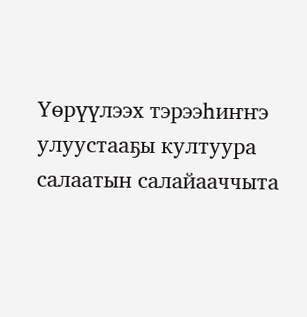Үөрүүлээх тэрээһиҥҥэ улуустааҕы култуура салаатын салайааччыта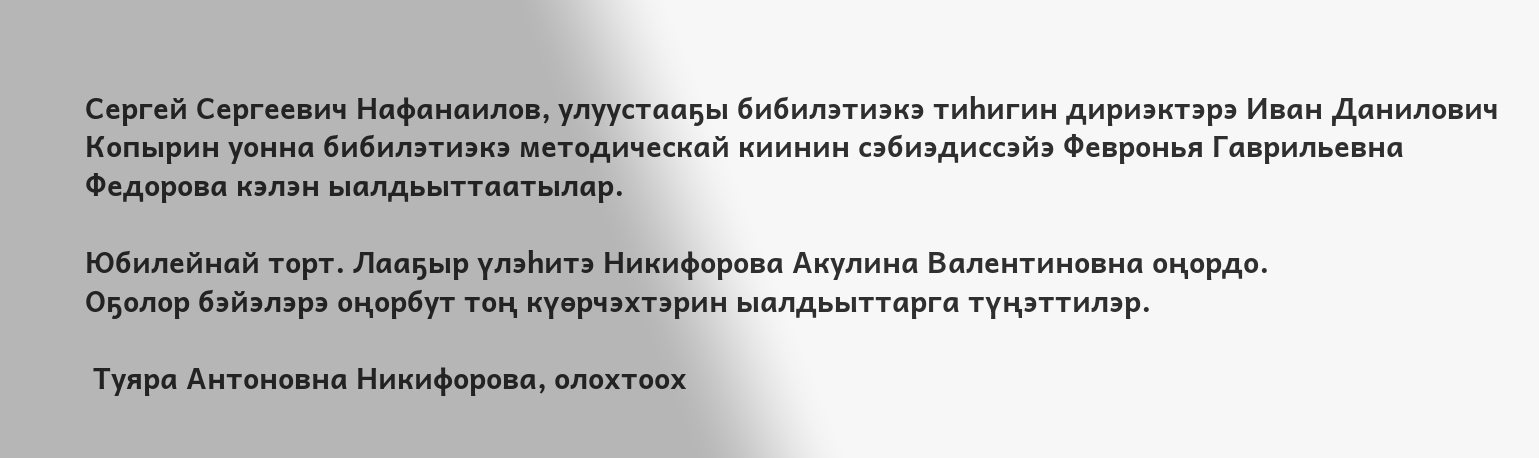Сергей Сергеевич Нафанаилов, улуустааҕы бибилэтиэкэ тиһигин дириэктэрэ Иван Данилович Копырин уонна бибилэтиэкэ методическай киинин сэбиэдиссэйэ Февронья Гаврильевна Федорова кэлэн ыалдьыттаатылар.

Юбилейнай торт. Лааҕыр үлэhитэ Никифорова Акулина Валентиновна оңордо.
Оҕолор бэйэлэрэ оңорбут тоң күөрчэхтэрин ыалдьыттарга түңэттилэр.

 Туяра Антоновна Никифорова, олохтоох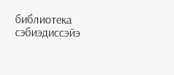библиотека сэбиэдиссэйэ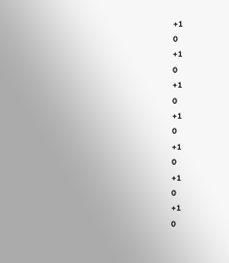+1
0
+1
0
+1
0
+1
0
+1
0
+1
0
+1
0